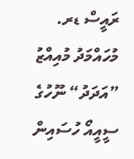ރައީސް ޑރ. މުހައްމަދު މުއިއްޒު ”އަދަދު“ ނޫހުގެ ސީއީއޯ ހުސައިން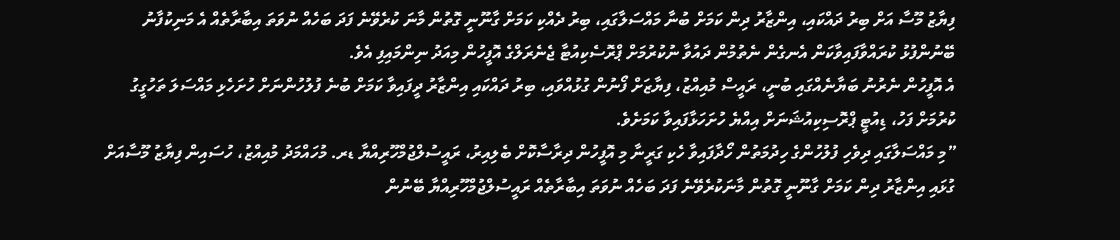ފިޔާޒު މޫސާ އަށް ބިރު ދައްކައި، އިންޒާރު ދިން ކަމަށް ބުނާ މައްސަލާގައި، ބިރު ދެއްކި ކަމަށް ގާނޫނީ ގޮތުން މާނަ ކުރެވޭނެ ފަދަ ބަހެއް ނުވަތަ އިބާރާތެއް އެ މަނިކުފާނު ބޭނުންފުޅު ކުރައްވާފައިވާކަން އެނގެން ނެތުމުން ދައުވާ ނުކުރުމަށް ޕްރޮސެކިއުޓާ ޖެނެރަލްގެ އޮފީހުން މިއަދު ނިންމައިފި އެވެ.
އެ އޮފީހުން ނެރުނު ބަޔާނެއްގައި ބުނީ، ރައީސް މުއިއްޒު، ފިޔާޒަށް ފޯނުން ގުޅުއްވައި، ބިރު ދައްކައި އިންޒާރު ދީފައިވާ ކަމަށް ބުނެ ފުލުހުންނަށް ހުށަހެޅި މައްސަލަ ތަހުގީގު ކުރުމަށް ފަހު، ޑިއުޓީ ޕްރޮސިކިއުޝަނަށް އިއްޔެ ހުށަހަޅާފައިވާ ކަމަށެވެ.
”މި މައްސަލާގައި ދިވެހި ފުލުހުންގެ ހިދުމަތުން ހޯދާފައިވާ ހެކި ގަރީނާ މި އޮފީހުން ދިރާސާކޮށް ބެލިއިރު، ރައީސުލްޖުމްހޫރިއްޔާ ޑރ. މުހައްމަދު މުއިއްޒު، ހުސައިން ފިޔާޒު މޫސާއަށް ގުޅައި އިންޒާރު ދިން ކަމަށް ގާނޫނީ ގޮތުން މާނަކުރެވޭނެ ފަދަ ބަހެއް ނުވަތަ އިބާރާތެއް ރައީސުލްޖުމްހޫރިއްޔާ ބޭނުން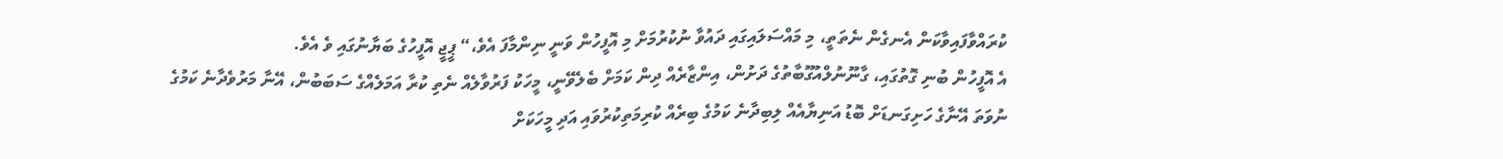ކުރައްވާފައިވާކަން އެނގެން ނެތަތީ، މި މައްސަލައިގައި ދައުވާ ނުކުރުމަށް މި އޮފީހުން ވަނީ ނިންމާފަ އެވެ،“ ޕީޖީ އޮފީހުގެ ބަޔާނުގައި ވެ އެވެ.
އެ އޮފީހުން ބުނި ގޮތުގައި، ގާނޫނުލްއުގޫބާތުގެ ދަށުން، އިންޒާރެއް ދިން ކަމަށް ބެލެވޭނީ، މީހަކު ފަރުވާލެއް ނެތި ކުރާ އަމަލެއްގެ ސަބަބުން، އޭނާ މަރުވެދާނެ ކަމުގެ ނުވަތަ އޭނާގެ ހަށިގަނޑަށް ބޮޑު އަނިޔާއެއް ލިބިދާނެ ކަމުގެ ބިރެއް ކުރިމަތިކުރުވައި އަދި މީހަކަށް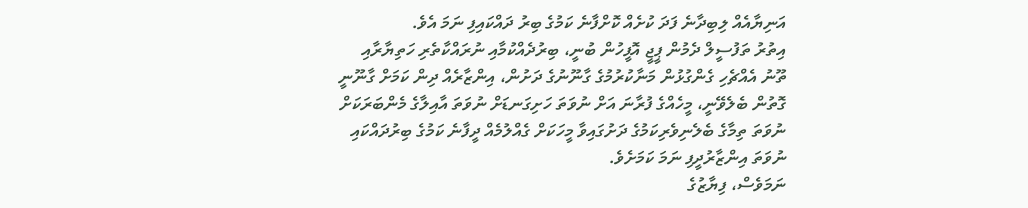އަނިޔާއެއް ލިބިދާނެ ފަދަ ކުށެއް ކޮށްފާނެ ކަމުގެ ބިރު ދައްކައިފި ނަމަ އެވެ.
އިތުރު ތަފުސީލް ދެމުން ޕީޖީ އޮފީހުން ބުނީ، ބިރުދެއްކުމާއި ނުރައްކާތެރި ހަތިޔާރާއި ތޫނު އެއްޗެހި ގެންގުޅުން މަނާކުރުމުގެ ގާނޫނުގެ ދަށުން، އިންޒާރެއް ދިން ކަމަށް ގާނޫނީ ގޮތުން ބެލެވޭނީ، މީހެއްގެ ފުރާނަ އަށް ނުވަތަ ހަށިގަނޑަށް ނުވަތަ އާއިލާގެ މެންބަރަކަށް ނުވަތަ ތިމާގެ ބެލެނިވެރިކަމުގެ ދަށުގައިވާ މީހަކަށް ގެއްލުމެއް ދީފާނެ ކަމުގެ ބިރުދައްކައި ނުވަތަ އިންޒާރުދީފި ނަމަ ކަމަށެވެ.
ނަމަވެސް، ފިޔާޒުގެ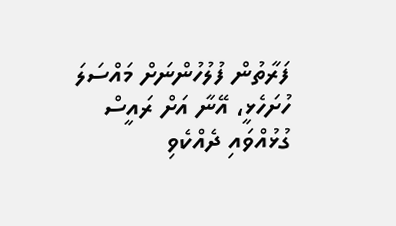ފަރާތުން ފުލުހުންނަށް މައްސަލަ ހުށަހެޅީ، އޭނާ އަށް ރައީސް ގުޅުއްވައި ދެއްކެވި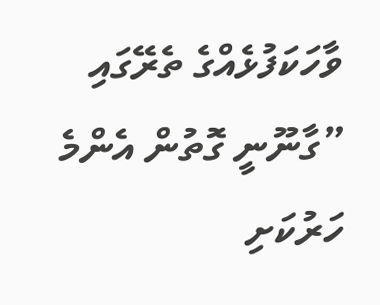ވާހަކަފުޅެއްގެ ތެރޭގައި ”ގާނޫނީ ގޮތުން އެންމެ ހަރުކަށި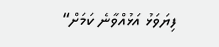ފިޔަވަޅު އަޅުއްވާނެ ކަމަށް“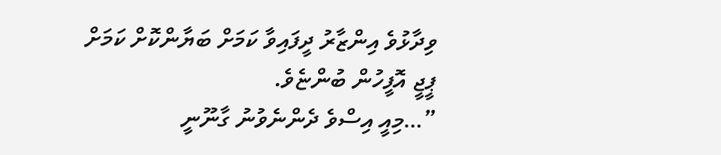ވިދާޅުވެ އިންޒާރު ދީފައިވާ ކަމަށް ބަޔާންކޮށް ކަމަށް ޕީޖީ އޮފީހުން ބުންޏެވެ.
”…މިއީ އިސްވެ ދެންނެވުނު ގާނޫނީ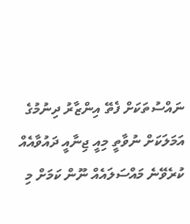ނައްސުތަކަށް ފެތޭ އިންޒާރު ދިނުމުގެ އަމަލަކަށް ނުވާތީ މިއީ ޖިނާއީ ދައުވާއެއް ކުރެވޭނެ މައްސަލައެއް ނޫން ކަމަށް މި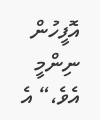އޮފީހުން ނިންމީ އެވެ،“ އެ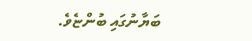ބަޔާނުގައި ބުންޏެވެ.